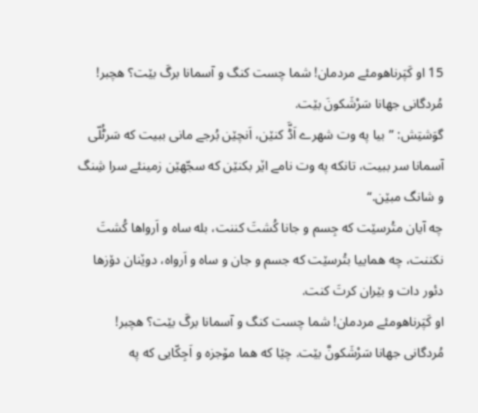15 او کَپَرناهومئے مردمان! شما چست کنگ و آسمانا برگَ بێت؟ هچبر! مُردگانی جهانا سَرْشَکونَ بێت.
گوَشتِش: ”بیا په وت شهرے اَڈَّ کنێن، اَنچێن بُرجے مانی ببیت که سَرٹُلّی آسمانا سر ببیت، تانکه په وت نامے اێر بکنێن که سجّهێن زمینئے سرا شِنگ و شانگ مبێن.“
چه آیان متُرسێت که جِسم و جانا کُشتَ کننت، بله ساه و اَرواها کُشتَ نکننت، چه هماییا بتُرسێت که جسم و جان و ساه و اَرواه، دوێنان دۆزها دئور دات و بێران کرتَ کنت.
او کَپَرناهومئے مردمان! شما چست کنگ و آسمانا برگَ بێت؟ هچبر! مُردگانی جهانا سَرْشَکونَّ بێت. چێا که هما مۆجزه و اَجِکّایی که په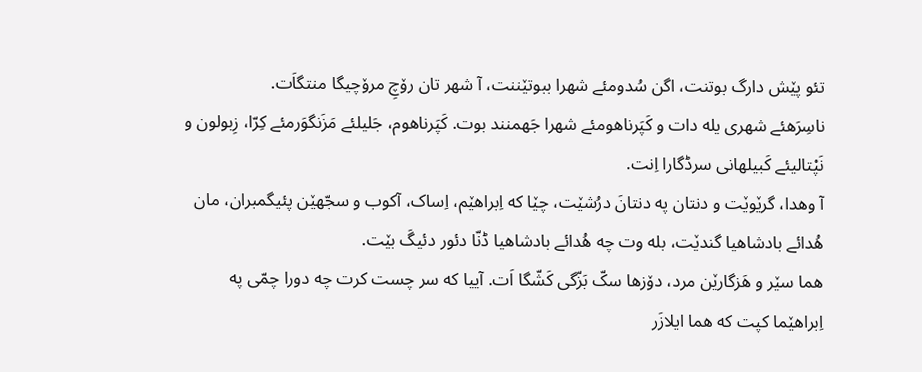تئو پێش دارگ بوتنت، اگن سُدومئے شهرا ببوتێننت، آ شهر تان رۆچِ مرۆچیگا منتگاَت.
ناسِرَهئے شهری یله دات و کَپَرناهومئے شهرا جَهمنند بوت. کَپَرناهوم، جَلیلئے مَزَنگوَرمئے کِرّا، زِبولون و نَپْتالیئے کَبیلهانی سرڈگارا اِنت.
آ وهدا، گرێوێت و دنتان په دنتانَ درُشێت، چێا که اِبراهێم، اِساک، آکوب و سجّهێن پئیگمبران، مان هُدائے بادشاهیا گندێت، بله وت چه هُدائے بادشاهیا ڈنّا دئور دئیگَ بێت.
هما سێر و هَزگارێن مرد، دۆزها سکّ بَزّگی کَشّگا اَت. آییا که سر چست کرت چه دورا چمّی په اِبراهێما کپت که هما ایلازَر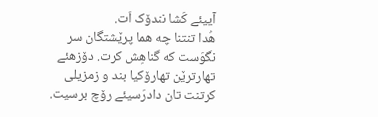آییئے کَشا نندۆک اَت.
هُدا تنتنا چه هما پرێشتگان سر نگوَست که گناهِش کرت. دۆزهئے تهارترێن تهارۆکیا بند و زمزیلی کرتنت تان دادرَسیئے رۆچ برسیت.